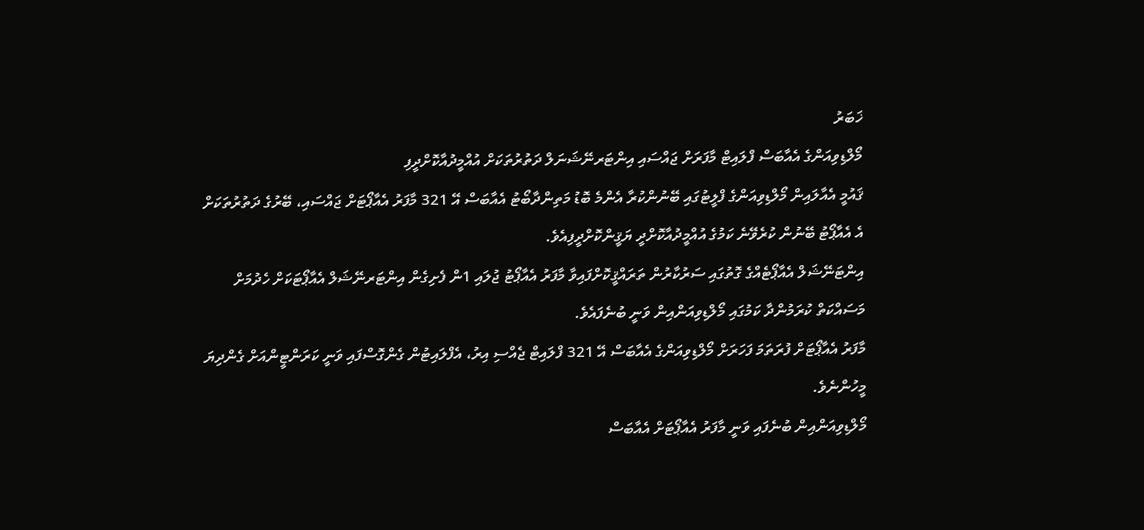ޚަބަރު
މޯލްޑިވިއަންގެ އެއާބަސް ފްލައިޓް މާފަރަށް ޖައްސައި އިންޓަރނޭޝަނަލް ދަތުރުތަކަށް އުއްމީދުއާކޮށްދީފި
ޤައުމީ އެއާލައިން މޯލްޑިވިއަންގެ ފްލީޓުގައި ބޭނުންކުރާ އެންމެ ބޮޑު މަތިންދާބޯޓު އެއާބަސް އޭ 321 މާފަރު އެއާޕޯޓަށް ޖައްސައި، ބޭރުގެ ދަތުރުތަކަށް އެ އެއާޕޯޓު ބޭނުން ކުރެވޭނެ ކަމުގެ އުއްމީދުއާކޮށްދީ ޔަޤީންކޮށްދީފިއެވެ.
އިންޓަނޭޝަލް އެއާޕޯޓެއްގެ ގޮތުގައި ސަރުކާރުން ތަރައްޤީކޮށްފައިވާ މާފަރު އެއާޕޯޓު ޖުލައި 1ން ފެށިގެން އިންޓަރނޭޝަލް އެއާޕޯޓަކަށް ހެދުމަށް މަސައްކަތް ކުރަމުންދާ ކަމުގައި މޯލްޑިވިއަންއިން ވަނީ ބުނެފައެވެ.
މާފަރު އެއާޕޯޓަށް ފުރަތަމަ ފަހަރަށް މޯލްޑިވިއަންގެ އެއާބަސް އޭ 321 ފްލައިޓް ޖެއްސި އިރު، އެފްލައިޓުން ގެންގޮސްފައި ވަނީ ކަރަންޓީންއަށް ގެންދިޔަ މީހުންނެވެ.
މޯލްޑިވިއަންއިން ބުނެފައި ވަނީ މާފަރު އެއާޕޯޓަށް އެއާބަސް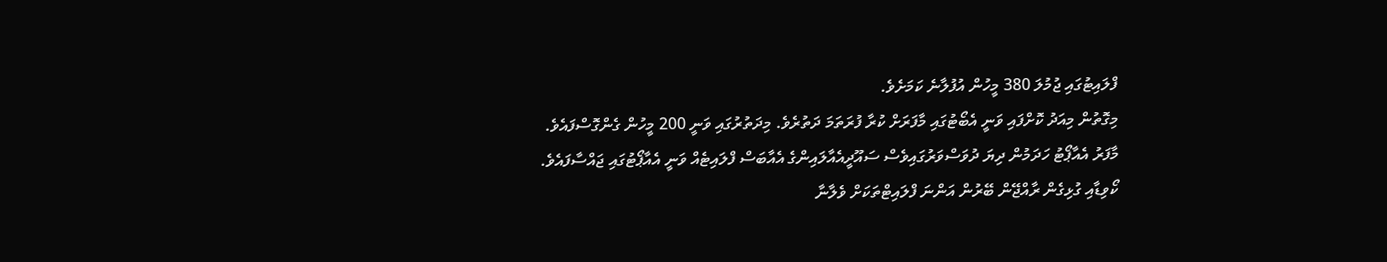ފްލައިޓުގައި ޖުމުލަ 380 މީހުން އުފުލާނެ ކަމަށެވެ.
މިގޮތުން މިއަދު ކޮށްފައި ވަނީ އެބޯޓުގައި މާފަރަށް ކުރާ ފުރަތަމަ ދަތުރެވެ. މިދަތުރުގައި ވަނީ 200 މީހުން ގެންގޮސްފައެވެ.
މާފަރު އެއާޕޯޓު ހަދަމުން ދިޔަ ދުވަސްވަރުގައިވެސް ސައޫދީއެއާލައިންގެ އެއާބަސް ފްލައިޓެއް ވަނީ އެއާޕޯޓުގައި ޖައްސާފައެވެ.
ކޯވިޑާއި ގުޅިގެން ރާއްޖޭން ބޭރުން އަންނަ ފްލައިޓްތަކަށް ވެލާނާ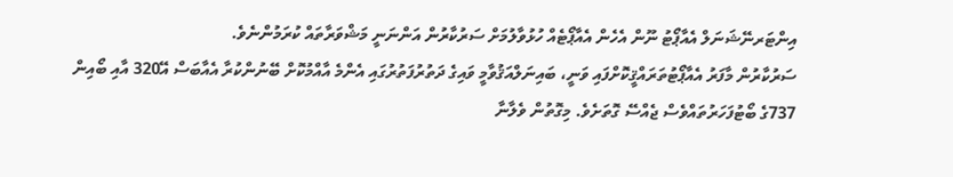އިންޓަރނޭޝަނަލް އެއާޕޯޓު ނޫން އެހެން އެއާޕޯޓެއް ހުޅުވާލުމަށް ސަރުކާރުން އަންނަނީ މަޝްވަރާތައް ކުރަމުންނެވެ.
ސަރުކާރުން މާފަރު އެއާޕޯޓުތަރައްޤީކޮށްފައި ވަނީ، ބައިނަލްއަޤުވާމީ ވައިގެ ދަތުރުފަތުރުގައި އެންމެ އާއްމުކޮށް ބޭނުންކުރާ އެއާބަސް އޭ320 އާއި ބޯއިން 737ގެ ބޯޓުފަހަރުތައްވެސް ޖެއްސޭ ގޮތަށެވެ. މިގޮތުން ވެލާނާ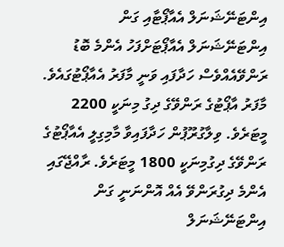އިންޓަނޭޝަނަލް އެއާޕޯޓާއި ގަން އިންޓަނޭޝަނަލް އެއާޕޯޓަށްފަހު އެންމެ ބޮޑު ރަންވޭއެއްވެސް ހަދާފައި ވަނީ މާފަރު އެއާޕޯޓުގައެވެ.
މާފަރު އާޕޯޓުގެ ރަންވޭގެ ދިގު މިނަކީ 2200 މީޓަރެވެ. ވިލާގުރޫޕުން ހަދާފައިވާ މާމިގިލީ އެއާޕޯޓުގެ ރަންވޭގެ ދިގުމިނަކީ 1800 މީޓަރެވެ. ރާއްޖޭގައި އެންމެ ދިގުރަންވޭ އެއް އޮންނަނީ ގަން އިންޓަނޭޝަނަލް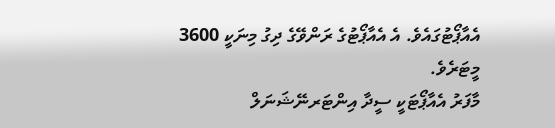އެއާޕޯޓުގައެވެ. އެ އެއާޕޯޓުގެ ރަންވޭގެ ދިގު މިނަކީ 3600 މީޓަރެވެ.
މާފަރު އެއާޕޯޓަކީ ސީދާ އިންޓަރނޭޝަނަލް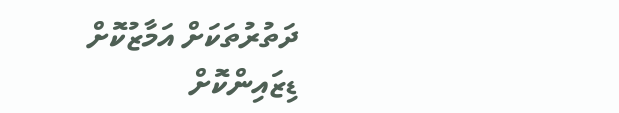ދަތުރުތަކަށް އަމާޒުކޮށް ޑިޒައިންކޮށް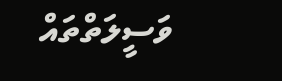ވަސީލަތްތައް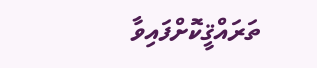ތަރައްޤީކޮށްފައިވާ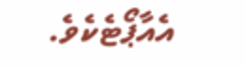އެއާޕޯޓެކެވެ.